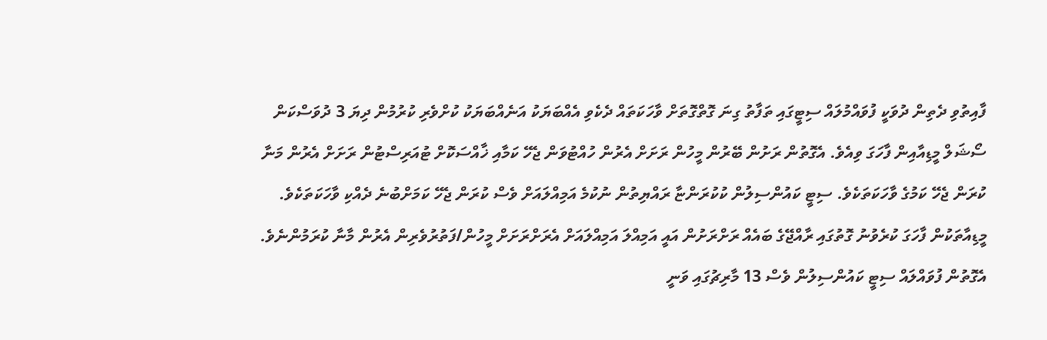ފާއިތުވި ދެތިން ދުވަކީ ފުވައްމުލައް ސިޓީގައި ތަފާތު ގިނަ ގޮތްގޮތަށް ވާހަކަތައް ދެކެވި އެއްބަޔަކު އަނެއްބަޔަކު ކުށްވެރި ކުރުމުން ދިޔަ 3 ދުވަސްކަން ސޯޝަލް މީޑިއާއިން ފާހަގަ ވިއެވެ. އެގޮތުން ރަށުން ބޭރުން މީހުން ރަށަށް އެރުން ހުއްޓުވަން ޖެހޭ ކަމާއި ޚާއްސަކޮށް ޓުއަރިސްޓުން ރަށަށް އެރުން މަނާ ކުރަން ޖެހޭ ކަމުގެ ވާހަކަތަކެވެ. ސިޓީ ކައުންސިލުން ކުކުރަންޏާ ރައްޔިތުން ނުކުމެ އަމިއްލައަށް ވެސް ކުރަން ޖެހޭ ކަމަށްބުނެ ދެއްކި ވާހަކަތަކެވެ.
މީޑިއާތަކުން ފާހަގަ ކުރެވުނު ގޮތުގައި ރާއްޖޭގެ ބައެއް ރަށްރަށުން އައީ އަމިއްލަ އަމިއްލައަށް އެރަށްރަށަށް މީހުން/ފަތުރުވެރިން އެރުން މާނާ ކުރަމުންނެވެ. އެގޮތުން ފުވައްލައް ސިޓީ ކައުންސިލުން ވެސް 13 މާރިޗުގައި ވަނީ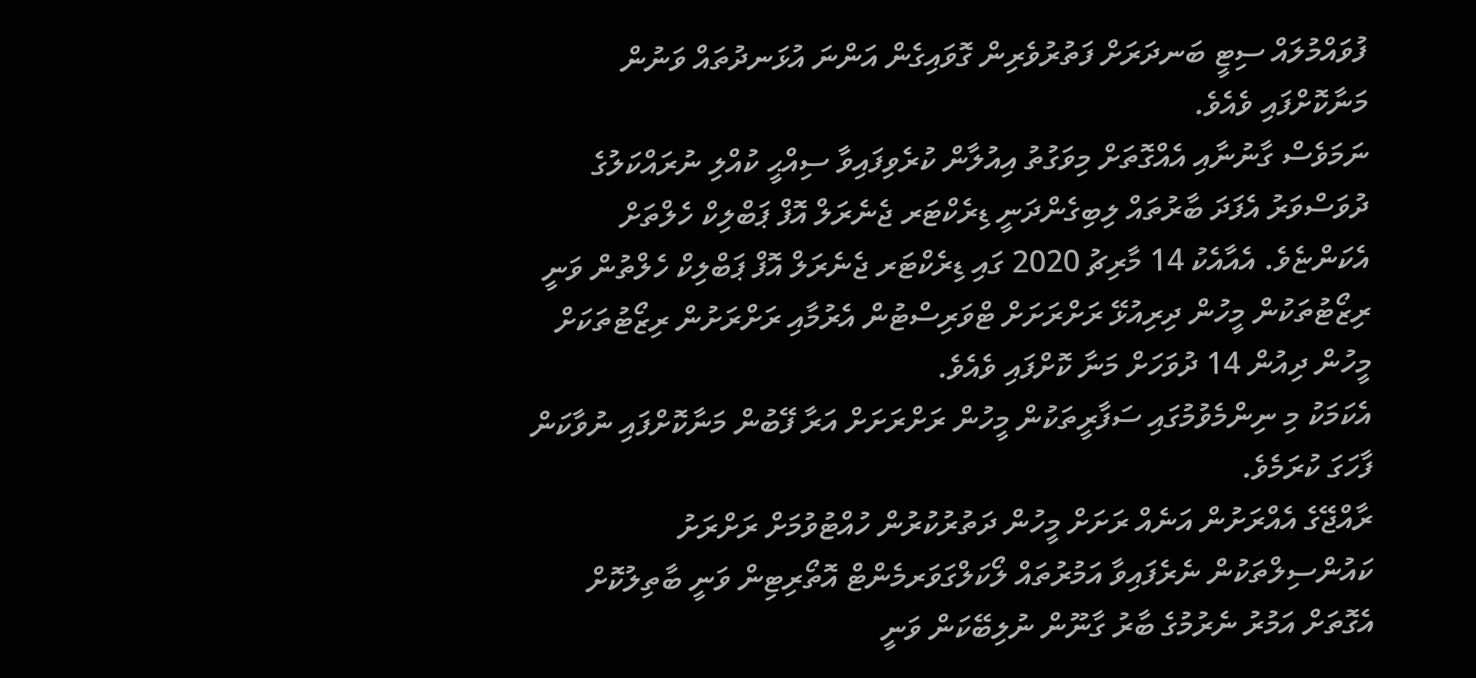ފުވައްމުލައް ސިޓީ ބަނދަރަށް ފަތުރުވެރިން ގޮވައިގެން އަންނަ އުޅަނދުތައް ވަނުން މަނާކޮށްފައި ވެއެވެ.
ނަމަވެސް ގާނުނާއި އެއްގޮތަށް މިވަގުތު އިއުލާން ކުރެވިފައިވާ ސިއްޙީ ކުއްލި ނުރައްކަލުގެ ދުވަސްވަރު އެފަދަ ބާރުތައް ލިބިގެންދަނީ ޑިރެކްޓަރ ޖެނެރަލް އޮފް ޕަބްލިކް ހެލްތަށް އެކަންޏެވެ. އެއާއެކު 14 މާރިޗު 2020 ގައި ޑިރެކްޓަރ ޖެނެރަލް އޮފް ޕަބްލިކް ހެލްތުން ވަނީ ރިޒޯޓުތަކުން މީހުން ދިރިއުޅޭ ރަށްރަށަށް ޓްވަރިސްޓުން އެރުމާއި ރަށްރަށުން ރިޒޯޓުތަކަށް މީހުން ދިއުން 14 ދުވަހަށް މަނާ ކޮށްފައި ވެއެވެ.
އެކަމަކު މި ނިންމެވުމުގައި ސަފާރީތަކުން މީހުން ރަށްރަށަށް އަރާ ފޭބުން މަނާކޮށްފައި ނުވާކަން ފާހަގަ ކުރަމެވެ.
ރާއްޖޭގެ އެއްރަށުން އަނެއް ރަށަށް މީހުން ދަތުރުކުރުން ހުއްޓުވުމަށް ރަށްރަށު ކައުންސިލްތަކުން ނެރެފައިވާ އަމުރުތައް ލޯކަލްގަވަރމެންޓް އޮތޯރިޓިން ވަނީ ބާތިލުކޮށް އެގޮތަށް އަމުރު ނެރުމުގެ ބާރު ގާނޫން ނުލިބޭކަން ވަނީ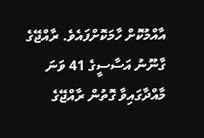އާއްމުކޮށް ހާމަކޮށްފައެވެ. ރާއްޖޭގެ ގާނޫނު އަސާސީގެ 41 ވަނަ މާއްދާގައިވާ ގޮތުން ރާއްޖޭގެ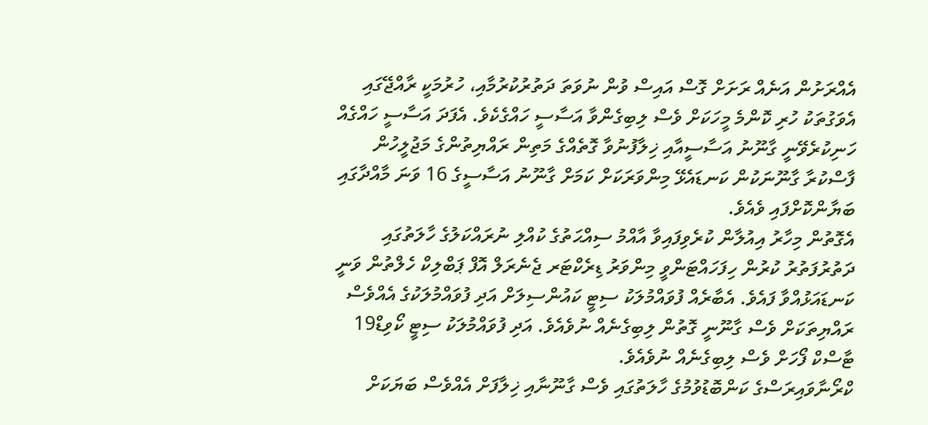އެއްރަށުން އަނެއް ރަށަށް ގޮސް އައިސް ވުން ނުވަތަ ދަތުރުކުރުމާއި، ހުރުމަކީ ރާއްޖޭގައި އެވަގުތަކު ހުރި ކޮންމެ މީހަކަށް ވެސް ލިބިގެންވާ އަސާސީ ހައްގެކެވެ. އެފަދަ އަސާސީ ހައްގެއް ހަނިކުރެވޭނީ ގާނޫނު އަސާސީއާއި ޚިލާފުނުވާ ގޮތެއްގެ މަތިން ރައްޔިތުންގެ މަޖުލީހުން ފާސްކުރާ ގާނޫނަކުން ކަނޑައެޅޭ މިންވަރަކަށް ކަމަށް ގާނޫނު އަސާސީގެ 16 ވަނަ މާއްދާގައި ބަޔާންކޮށްފައި ވެއެވެ.
އެގޮތުން މިހާރު އިއުލާން ކުރެވިފައިވާ އާއްމު ސިއްޙަތުގެ ކުއްލި ނުރައްކަލުގެ ހާލަތުގައި ދަތުރުފަތުރު ކުރުން ހިފަހައްޓަންވީ މިންވަރު ޑިރެކްޓަރ ޖެނެރަލް އޮފް ޕަބްލިކް ހެލްތުން ވަނީ ކަނޑައަޅުއްވާ ފައެވެ. އެބާރެއް ފުވައްމުލަކު ސިޓީ ކައުންސިލަށް އަދި ފުވައްމުލަކުގެ އެއްވެސް ރައްޔިތަކަށް ވެސް ގާނޫނީ ގޮތުން ލިބިގެނެއް ނުވެއެވެ. އަދި ފުވައްމުލަކު ސިޓީ ކޯވިޑް19 ޓާސްކް ފޯހަށް ވެސް ލިބިގެނެއް ނުވެއެވެ.
ކްރޯނާވައިރަސްގެ ކަންބޮޑުވުމުގެ ހާލަތުގައި ވެސް ގާނޫނާއި ޚިލާފަށް އެއްވެސް ބަޔަކަށް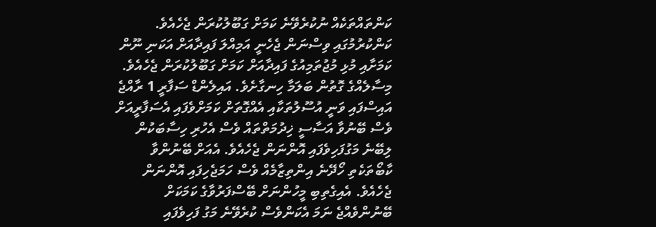ކަންތައްތަކެއް ނުކުރެވޭނެ ކަމަށް ގަބޫލުކުރަން ޖެހެއެވެ. ކަންކުރުމުގައި ވިސްނަން ޖެހެނީ އަމިއްލަ ފައިދާއަށް އަކަނި ނޫން ކަމަށާއި މުޅި މުޖުތަމިއުގެ ފައިދާއަށް ކަމަށް ގަބޫލުކުރަން ޖެހެއެވެ.
މިސާލެއްގެ ގޮތުން ބަލަމާ ހިނގާށެވެ. އައިލެންޑް ސަފާރީ 1 ރާއްޖެ އައިސްފައި ވަނީ އުސޫލުތަކާއި އެއްގޮތަށް ކަމަށްވެފައި އެސަފާރީއަށް ވެސް ބޭނުވާ އަސާސީ ޚިދުމަތްތައް ވެސް އެހުރި ހިސާބަކުން ލިބޭނެ މަގުފަހިވެފައި އޮންނަން ޖެހެއެވެ. އެއަށް ބޭނުންވާ ކާބޯތަކެތި ހޯދޭނެ އިންތިޒާމެއް ވެސް ހަމަޖެހިފައި އޮންނަން ޖެހެއެވެ. އެއިގެތިބި މީހުންނަށް ބޭސްފަރުވާގެ ކަމަކަށް ބޭނުންވެއްޖެ ނަމަ އެކަންވެސް ކުރެވޭނެ މަގު ފަހިވެފައި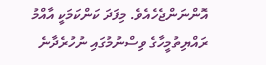އޮންނަންޖެހެއެވެ. މިފަދަ ކަންކަމަކީ އާއްމު ރައްޔިތުމީހާގެ ވިސްނުމުގައި ނުހުރެދާނެ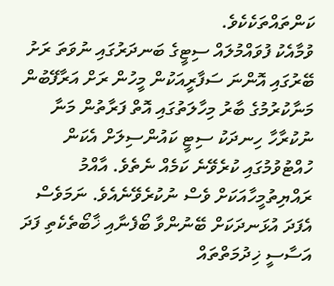ކަންތައްތަކެކެވެ.
ވުމާއެކު ފުވައްމުލައް ސިޓީގެ ބަނދަރުގައި ނުވަތަ ރަށު ބޭރުގައި އޮންނަ ސަފާރީއަކުން މީހުން ރަށް އަރާފޭބުން މަނާކުރުމުގެ ބާރު މިހާލަތުގައި އޮތް ފަރާތުން މަނާ ނުކުރާހާ ހިނދަކު ސިޓީ ކައުންސިލަށް އެކަން ހުއްޓުވުމުގައި ކުރެވޭނެ ކަމެއް ނެތެވެ. އާއްމު ރައްޔިތުމީހާއަކަށް ވެސް ނުކުރެވޭނެއެވެ. ނަމަވެސް އެފަދަ އުޅަނދަކަށް ބޭނުންވާ ބޯފެނާއި ޚާބޯތެކެތި ފަދަ އަސާސީ ޚިދުމަތްތައް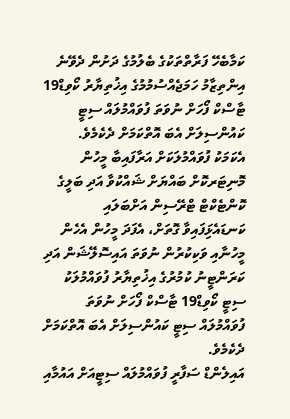ކަމާބެހޭ ފަރާތްތަކުގެ ބެލުމުގެ ދަށުން ދެވޭނެ އިންތިޒާމު ހަމަޖެއްސުމުމުގެ އިޚުތިޔާރު ކޯވިޑް19 ޓާސްކް ފޯހަށް ނުވަތަ ފުވައްމުލައް ސިޓީ ކައުންސިލަށް އެބަ އޮތްކަމަށް ދެކެމެވެ.
އެކަމަކު ފުވައްމުލަކަށް އަރާފައިބާ މީހުން މޮނިޓަރކޮށް ބައްޔަށް ޝައްކުވާ އަދި ބަލީގެ ކޮންޓެކްޓް ޓްރޭސިން އަށްބަލައި ކަނޑައެޅިަފައިވާ ގޮތަށް، އެފަދަ މީހުން އެހެން މީހުނާއި ވަކިކުރުން ނުވަތަ އައިސޮލޭޝަން އަދި ކަރަންޓީނު ކުމުރުގެ އިޚުތިޔާރު ފުވައްމުލަކު ސިޓީ ކޯވިޑް19 ޓާސްކް ފޯހަށް ނުވަތަ ފުވައްމުލައް ސިޓީ ކައުންސިލަށް އެބަ އޮތްކަމަށް ދެކެމެވެ.
އައިލެންޑް ސަފާރީ ފުވައްމުލައް ސިޓީއަށް އައުމާއި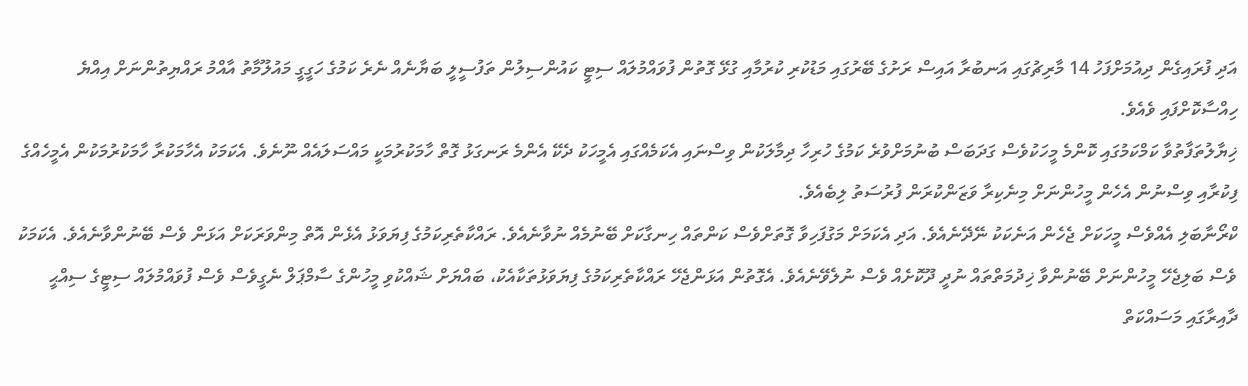އަދި ފުރައިގެން ދިއުމަށްފަހު 14 މާރިޗުގައި އަނބުރާ އައިސް ރަށުގެ ބޭރުގައި މަޑުކުރި ކުރުމާއި ގުޅޭ ގޮތުން ފުވައްމުލައް ސިޓީ ކައުންސިލުން ތަފުސީލީ ބަޔާނެއް ނެރެ ކަމުގެ ހަގީގީ މައުލޫމާތު އާއްމު ރައްޔިތުންނަށް އިއްޔެ ހިއްސާކޮށްފައި ވެއެވެ.
ޚިޔާލުތަފާތުވާ ކަމްކަމުގައި ކޮންމެ މީހަކުވެސް ގަދަބަސް ބުނުމަށްވުރެ ކަމުގެ ހުރިހާ ދިމާލަކުން ވިސްނައި އެކަމެއްގައި އެމީހަކު ދެކޭ އެންމެ ރަނގަޅު ގޮތް ހާމަކުރުމަކީ މައްސަލައެއް ނޫނެވެ. އެކަމަކު އެހާމަކުރާ ހާމަކުރުމަކުން އެމީހެއްގެ ފިކުރާއި ވިސްނުން އެހެން މީހުންނަށް މިނެކިރާ ވަޒަންކުރަން ފުރުސަތު ލިބެއެވެ.
ކްރޯނާބަލި އެއްވެސް މީހަކަށް ޖެހެން އަނެކަކު ނޭދޭނެއެވެ. އަދި އެކަމަށް މަގުފަހިވާ ގޮތަށްވެސް ކަންތައް ހިނގާކަށް ބޭނުމެއް ނުވާނެއެވެ. ރައްކާތެރިކަމުގެ ފިޔަވަޅު އެޅެން އޮތް މިންވަރަކަށް އަޅަން ވެސް ބޭނުންވާނެއެވެ. އެކަމަކު ވެސް ބަލިޖެހޭ މީހުންނަށް ބޭނުންވާ ޚިދުމަތްތައް ނުދީ ދޫކޮށެއް ވެސް ނުލެވޭނެއެވެ. އެގޮތުން އަޅަންޖެހޭ ރައްކާތެރިކަމުގެ ފިޔަވަޅުތަކާއެކު، ބައްޔަށް ޝައްކުވި މީހުންގެ ސާމްޕަލް ނެގީވެސް ވެސް ފުވައްމުލައް ސިޓީގެ ސިއްޙީ ދާއިރާގައި މަސައްކަތް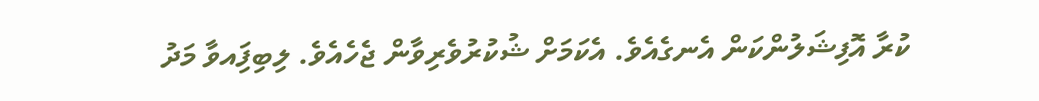ކުރާ އޮފިޝަލުންކަން އެނގެއެވެ. އެކަމަށް ޝުކުރުވެރިވާން ޖެހެއެވެ. ލިބިފަިއވާ މަދު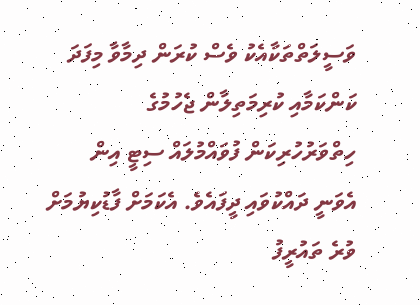ވަސީލަތްތަކާއެކު ވެސް ކުރަން ދިމާވާ މިފަދަ ކަންކަމާއި ކުރިމަތިލާން ޖެހުމުގެ ހިތްވަރުހުރިކަން ފުވައްމުލައް ސިޓީ އިން އެވަނީ ދައްކުވައި ދީފައެވެ. އެކަމަށް ފާޑުކިޔުމަށް ވުރެ ތައުރީފު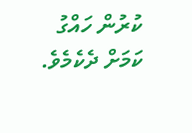ކުރުން ހައްގު ކަމަށް ދެކެމެވެ.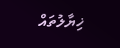ޚިޔާލުތައް